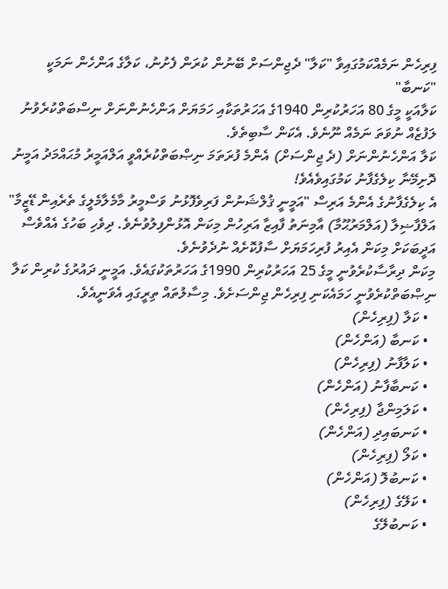ފިރިހެން ނަމެއްކަމުގައިވާ "ކަލާ" ދެޖިންސަށް ބޭނުން ކުރަން ފެށުނު، ކަލާގެ އަންހެން ނަމަކީ "ކަނބާ"
ކަލާއަކީ މީގެ 80 އަހަރުކުރިން 1940ގެ އަހަރުތަކާއި ހަމަޔަށް އަންހެނުންނަށް ނިސްބަތްކުރެވުނު ލަފުޒެއް ނުވަތަ ނަމެއް ނޫނެވެ. އެކަން ސާބިތެވެ.
ކަލާ އަންހެނުންނަށް (ދެ ޖިންސަށް) އެންމެ ފުރަތަމަ ނިޞްބަތްކުރެއްވީ އަލްއަމީރު މުޙައްމަދު އަމީނު ދޮށިމޭނާ ކިލެގެފާނު ކަމުގައިވެއެވެ!
އެ ކިލެގެފާނުގެ އެންމެ އަރިސް "އަމީނީ ޤުލްޝަނުން ފަރިވެފޮޅުނު ވަސްމީރު މާމެލާމެލީގެ ތެރެއިން ޑޭޒީމާ" އަލްފާޟިލާ (އަލްމަރުޙޫމާ) އާމިނަތު ފާއިޒާ އަރިހުން މިކަން އޮޅުންފިލުވުނެވެ. ދިވެހި ބަހުގެ އެއްވެސް އަދީބަކަށް މިކަން އެއިރު ފުރިހަމަޔަށް ސާފުކޮށެއް ނުދެވުނެވެ.
މިކަން ދިރާސާކުރެވުނީ މީގެ 25 އަހަރުކުރިން 1990ގެ އަހަރުތަކުގައެވެ. އަމީނީ ދައުރުގެ ކުރިން ކަލާ ނިޞްބަތްކުރެވުނީ ހަމައެކަނި ފިރިހެން ޖިންސަށެވެ. މިސާލުތައް ތިރީގައި އެވަނީއެވެ.
  • ކަލާ (ފިރިހެން)
  • ކަނބާ (އަންހެން)
  • ކަލާފާނު (ފިރިހެން)
  • ކަނބާފާނު (އަންހެން)
  • ކަލަމިންޖާ (ފިރިހެން)
  • ކަނބައިދި (އަންހެން)
  • ކަލޯ (ފިރިހެން)
  • ކަނބުލޮ (އަންހެން)
  • ކަލޭގެ (ފިރިހެން)
  • ކަނބުލޭގެ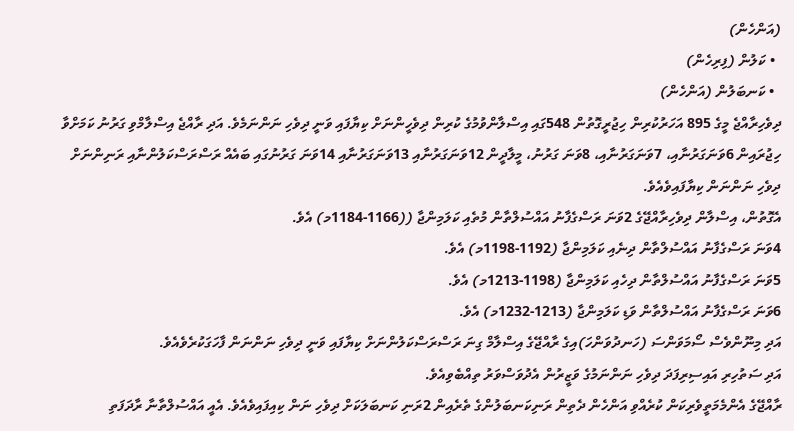(އަންހެން)
  • ކަލުން (ފިރިހެން)
  • ކަނބަލުން (އަންހެން)
ދިވެހިރާއްޖެ މީގެ 895 އަހަރުކުރިން ހިޖުރީގޮތުން 548ގައި އިސްލާންވުމުގެ ކުރިން ދިވެހީންނަށް ކިޔާފައި ވަނީ ދިވެހި ނަންނަމެވެ. އަދި ރާއްޖެ އިސްލާމްވި ގަރުނު ކަމަށްވާ ހިޖުރައިން 6ވަނަގަރުނާއި، 7ވަނަގަރުނާއި، 8ވަނަ ގަރުނު، މީލާދީން 12ވަނަގަރުނާއި 13ވަނަގަރުނާއި 14ވަނަ ގަރުނުގައި ބައެއް ރަސްރަސްކަލުންނާއި ރަނިންނަށް ދިވެހި ނަންނަން ކިޔާފައިވެއެވެ.
އެގޮތުން، އިސްލާން ދިވެހިރާއްޖޭގެ 2ވަނަ ރަސްގެފާނު އައްސުލްތާން މުތެއި ކަލަމިންޖާ ((1166-1184މ) އެވެ.
4ވަނަ ރަސްގެފާނު އައްސުލްތާން ދިނެއި ކަލަމިންޖާ (1192-1198މ) އެވެ.
5ވަނަ ރަސްގެފާނު އައްސުލްތާން ދިހެއި ކަލަމިންޖާ (1198-1213މ) އެވެ.
6ވަނަ ރަސްގެފާނު އައްސުލްތާން ވަޑި ކަލަމިންޖާ (1213-1232މ) އެވެ.
އަދި މިނޫންވެސް ސޯމަވަންސަ (ހަނދުވަންހަ)އިގެ ރާއްޖޭގެ އިސްލާމް ގިނަ ރަސްރަސްކަލުންނަށް ކިޔާފައި ވަނީ ދިވެހި ނަންނަން ފާހަގަކުރެވެއެވެ.
އަދި ސަތުހިރި އައިސިރިފަދަ ދިވެހި ނަންނަމުގެ ވަޒީރުން އެދުވަސްވަރު ތިއްބެވިއެވެ.
ރާއްޖޭގެ އެންމެމަތީވެރިކަން ކުރެއްވި އަންހެން ދެތިން ރަނިކަނބަލުންގެ ތެރެއިން 2ރަނި ކަނބަލަކަށް ދިވެހި ނަން ކިއިފައިވެއެވެ. އެއީ އައްސުލްތާނާ ރާދަފަތި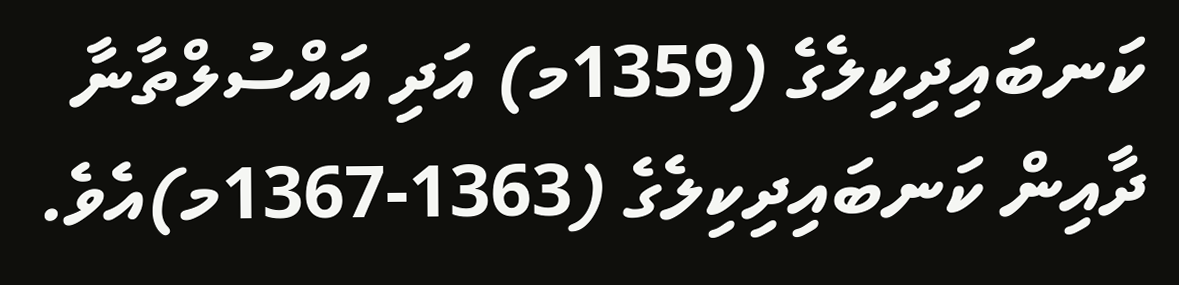ކަނބައިދިކިލެގެ (1359މ) އަދި އައްސުލްތާނާ ދާއިން ކަނބައިދިކިލެގެ (1363-1367މ)އެވެ.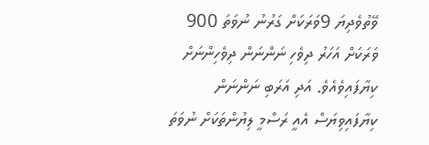ވޭތުވެދިޔަ 9ވަރަކަށް ގަރުނު ނުވަތަ 900 ވަރަކަށް އަހަރު ދިވެހި ނަންނަން ދިވެހިންނަށް ކިޔާފައިވެއެވެ. އަދި އަރަބި ނަންނަން ކިޔާފައިވިޔަސް އެއީ ރަސްމީ ލިޔުންތަކަށް ނުވަތަ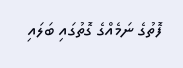ފޮތުގެ ނަމެއްގެ ގޮތުގައި ބަލައި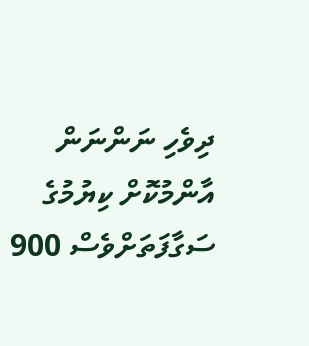ދިވެހި ނަންނަން އާންމުކޮށް ކިޔުމުގެ ސަގާފަތަށްވެސް 900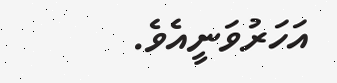އަހަރުވަނީއެވެ.